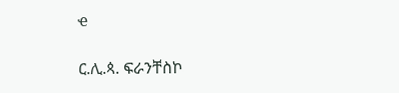ҽ

ር.ሊ.ጳ. ፍራንቸስኮ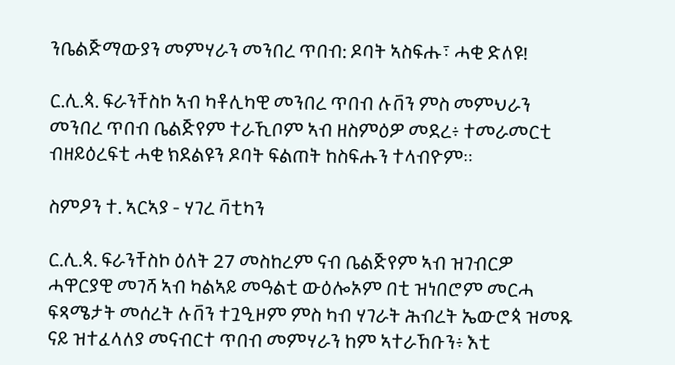ንቤልጅማውያን መምሃራን መንበረ ጥበብ: ዶባት ኣስፍሑ፣ ሓቂ ድለዩ!

ር.ሊ.ጳ. ፍራንቸስኮ ኣብ ካቶሊካዊ መንበረ ጥበብ ሉቨን ምስ መምህራን መንበረ ጥበብ ቤልጅየም ተራኺቦም ኣብ ዘስምዕዎ መደረ፥ ተመራመርቲ ብዘይዕረፍቲ ሓቂ ክደልዩን ዶባት ፍልጠት ከስፍሑን ተላብዮም።

ስምዖን ተ. ኣርኣያ - ሃገረ ቫቲካን

ር.ሊ.ጳ. ፍራንቸስኮ ዕለት 27 መስከረም ናብ ቤልጅየም ኣብ ዝገብርዎ ሓዋርያዊ መገሻ ኣብ ካልኣይ መዓልቲ ውዕሎኦም በቲ ዝነበሮም መርሓ ፍጻሜታት መሰረት ሉቨን ተጓዒዞም ምስ ካብ ሃገራት ሕብረት ኤውሮጳ ዝመጹ ናይ ዝተፈላለያ መናብርተ ጥበብ መምሃራን ከም ኣተራኸቡን፥ እቲ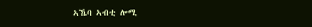ኣኼባ ኣብቲ ሎሚ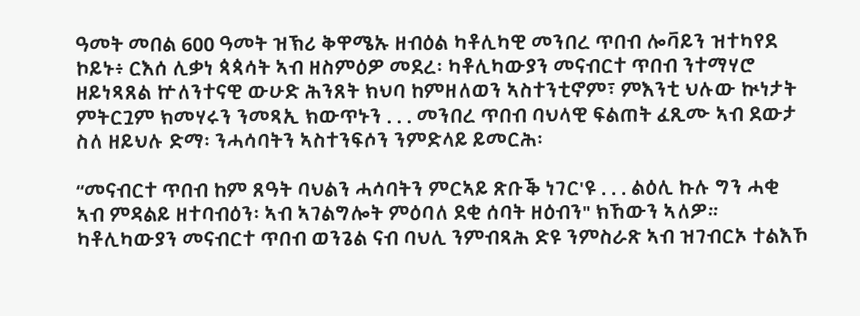ዓመት መበል 600 ዓመት ዝኽሪ ቅዋሜኡ ዘብዕል ካቶሊካዊ መንበረ ጥበብ ሎቫይን ዝተካየደ ኮይኑ፥ ርእሰ ሊቃነ ጳጳሳት ኣብ ዘስምዕዎ መደረ፡ ካቶሊካውያን መናብርተ ጥበብ ንተማሃሮ ዘይነጻጸል ኵለንተናዊ ውሁድ ሕንጸት ክህባ ከምዘለወን ኣስተንቲኖም፣ ምእንቲ ህሉው ኲነታት ምትርጓም ክመሃሩን ንመጻኢ ክውጥኑን . . . መንበረ ጥበብ ባህላዊ ፍልጠት ፈጺሙ ኣብ ደውታ ስለ ዘይህሉ ድማ፡ ንሓሳባትን ኣስተንፍሶን ንምድላይ ይመርሕ፡

“መናብርተ ጥበብ ከም ጸዓት ባህልን ሓሳባትን ምርኣይ ጽቡቕ ነገር'ዩ . . . ልዕሊ ኩሉ ግን ሓቂ ኣብ ምዳልይ ዘተባብዕን፡ ኣብ ኣገልግሎት ምዕባለ ደቂ ሰባት ዘዕብን" ክኸውን ኣለዎ። ካቶሊካውያን መናብርተ ጥበብ ወንጌል ናብ ባህሊ ንምብጻሕ ድዩ ንምስራጽ ኣብ ዝገብርኦ ተልእኾ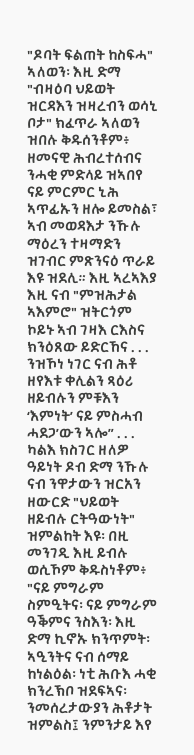"ዶባት ፍልጠት ከስፍሓ" ኣለወን፡ እዚ ድማ "ብዛዕባ ህይወት ዝርዳእን ዝዛረብን ወሳኒ ቦታ" ክፈጥራ ኣለወን ዝበሉ ቅዱሰንቶም፥ ዘመናዊ ሕብረተሰብና ንሓቂ ምድላይ ዝኣበየ ናይ ምርምር ኒሕ ኣጥፊኡን ዘሎ ይመስል፣ ኣብ መወዳእታ ንኹሉ ማዕረን ተዛማድን ዝገብር ምጽንናዕ ጥራይ እዩ ዝደሊ። እዚ ኣረኣእያ እዚ ናብ "ምዝሕታል ኣእምሮ" ዝትርጎም ኮይኑ ኣብ ገዛእ ርእስና ክንዕጸው ይድርኸና . . . ንዝኾነ ነገር ናብ ሕቶ ዘየእቱ ቀሊልን ጻዕሪ ዘይብሉን ምቹእን ‘እምነት’ ናይ ምስሓብ ሓደጋ’ውን ኣሎ” . . . ካልእ ክስገር ዘለዎ ዓይነት ዶብ ድማ ንኹሉ ናብ ንዋታውን ዝርአን ዘውርድ "ህይወት ዘይብሉ ርትዓውነት" ዝምልከት እዩ፡ በዚ መንገዲ እዚ ይብሉ ወሲኾም ቅዱስነቶም፥ "ናይ ምግራም ስምዒትና፡ ናይ ምግራም ዓቕምና ንስእን፡ እዚ ድማ ኪኖኡ ክንጥምት፡ ኣዒንትና ናብ ሰማይ ከነልዕል፡ ነቲ ሕቡእ ሓቂ ክንረኽቦ ዝደፍኣና፡ ንመሰረታውያን ሕቶታት ዝምልስ፤ ንምንታይ እየ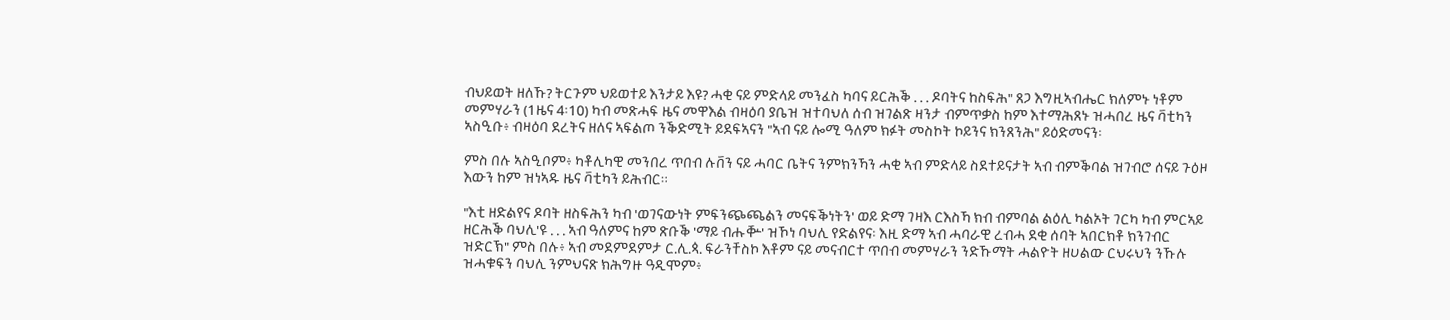ብህይወት ዘለኹ? ትርጉም ህይወተይ እንታይ እዩ? ሓቂ ናይ ምድላይ መንፈስ ካባና ይርሕቕ . . . ዶባትና ከስፍሕ" ጸጋ እግዚኣብሔር ክለምኑ ነቶም መምሃራን (1ዜና 4፡10) ካብ መጽሓፍ ዜና መዋእል ብዛዕባ ያቤዝ ዝተባህለ ሰብ ዝገልጽ ዛንታ ብምጥቃስ ከም እተማሕጸኑ ዝሓበረ ዜና ቫቲካን ኣስዒቡ፥ ብዛዕባ ደረትና ዘለና ኣፍልጦ ንቕድሚት ይደፍኣናን "ኣብ ናይ ሎሚ ዓለም ክፉት መስኮት ኮይንና ክንጸንሕ" ይዕድመናን፡

ምስ በሉ ኣስዒቦም፥ ካቶሊካዊ መንበረ ጥበብ ሉቨን ናይ ሓባር ቤትና ንምክንኻን ሓቂ ኣብ ምድላይ ስደተይናታት ኣብ ብምቕባል ዝገብሮ ሰናይ ጉዕዞ እውን ከም ዝነኣዱ ዜና ቫቲካን ይሕብር።

"እቲ ዘድልየና ዶባት ዘስፍሕን ካብ 'ወገናውነት ምፍንጭጫልን መናፍቕነትን' ወይ ድማ ገዛእ ርእስኻ ክብ ብምባል ልዕሊ ካልኦት ገርካ ካብ ምርኣይ ዘርሕቕ ባህሊ'ዩ . . . ኣብ ዓለምና ከም ጽቡቕ 'ማይ ብሑቝ' ዝኾነ ባህሊ የድልየና፡ እዚ ድማ ኣብ ሓባራዊ ረብሓ ደቂ ሰባት ኣበርክቶ ክንገብር ዝድርኽ" ምስ በሉ፥ ኣብ መደምደምታ ር.ሊ.ጳ. ፍራንቸስኮ እቶም ናይ መናብርተ ጥበብ መምሃራን ንድኹማት ሓልዮት ዘሀልው ርህሩህን ንኹሉ ዝሓቁፍን ባህሊ ንምህናጽ ክሕግዙ ዓዲሞም፥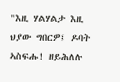"እዚ ሃልሃልታ እዚ ህያው ግበርዎ፤ ዶባት ኣስፍሑ! ዘይሕለሉ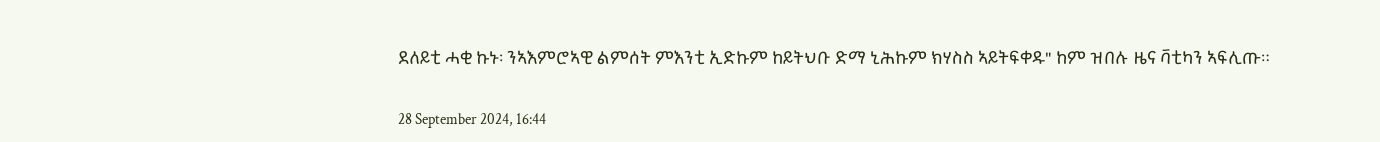ደለይቲ ሓቂ ኩኑ፡ ንኣእምሮኣዊ ልምሰት ምእንቲ ኢድኩም ከይትህቡ ድማ ኒሕኩም ክሃስስ ኣይትፍቀዱ" ከም ዝበሉ ዜና ቫቲካን ኣፍሊጡ።

28 September 2024, 16:44